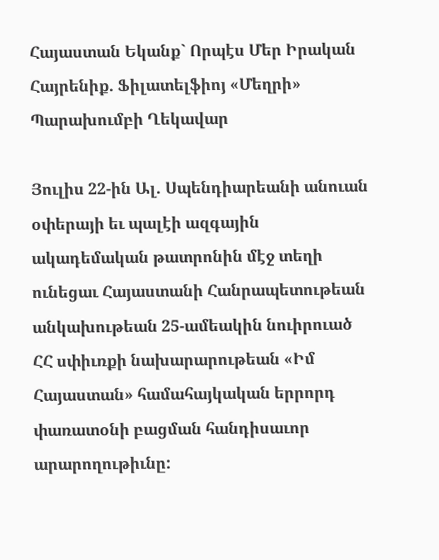Հայաստան Եկանք` Որպէս Մեր Իրական Հայրենիք. Ֆիլատելֆիոյ «Մեղրի» Պարախումբի Ղեկավար

Յուլիս 22-ին Ալ. Սպենդիարեանի անուան օփերայի եւ պալէի ազգային ակադեմական թատրոնին մէջ տեղի ունեցաւ Հայաստանի Հանրապետութեան անկախութեան 25-ամեակին նուիրուած ՀՀ սփիւռքի նախարարութեան «Իմ Հայաստան» համահայկական երրորդ փառատօնի բացման հանդիսաւոր արարողութիւնը: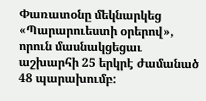Փառատօնը մեկնարկեց «Պարարուեստի օրերով», որուն մասնակցեցաւ աշխարհի 25 երկրէ ժամանած 48 պարախումբ: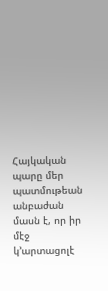Հայկական պարը մեր պատմութեան անբաժան մասն է, որ իր մէջ կ’արտացոլէ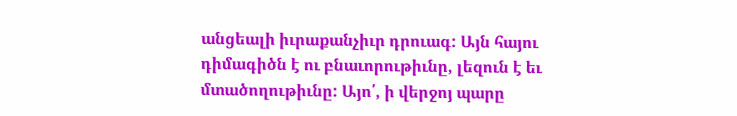անցեալի իւրաքանչիւր դրուագ: Այն հայու դիմագիծն է ու բնաւորութիւնը, լեզուն է եւ մտածողութիւնը: Այո՛, ի վերջոյ պարը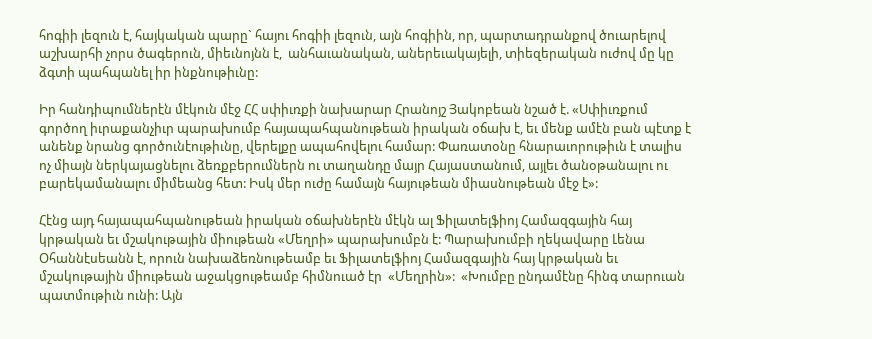հոգիի լեզուն է, հայկական պարը` հայու հոգիի լեզուն, այն հոգիին, որ, պարտադրանքով ծուարելով աշխարհի չորս ծագերուն, միեւնոյնն է,  անհաւանական, աներեւակայելի, տիեզերական ուժով մը կը ձգտի պահպանել իր ինքնութիւնը:

Իր հանդիպումներէն մէկուն մէջ ՀՀ սփիւռքի նախարար Հրանոյշ Յակոբեան նշած է. «Սփիւռքում գործող իւրաքանչիւր պարախումբ հայապահպանութեան իրական օճախ է, եւ մենք ամէն բան պէտք է անենք նրանց գործունէութիւնը, վերելքը ապահովելու համար: Փառատօնը հնարաւորութիւն է տալիս ոչ միայն ներկայացնելու ձեռքբերումներն ու տաղանդը մայր Հայաստանում, այլեւ ծանօթանալու ու բարեկամանալու միմեանց հետ: Իսկ մեր ուժը համայն հայութեան միասնութեան մէջ է»:

Հէնց այդ հայապահպանութեան իրական օճախներէն մէկն ալ Ֆիլատելֆիոյ Համազգային հայ կրթական եւ մշակութային միութեան «Մեղրի» պարախումբն է: Պարախումբի ղեկավարը Լենա Օհաննէսեանն է, որուն նախաձեռնութեամբ եւ Ֆիլատելֆիոյ Համազգային հայ կրթական եւ մշակութային միութեան աջակցութեամբ հիմնուած էր  «Մեղրին»:  «Խումբը ընդամէնը հինգ տարուան պատմութիւն ունի: Այն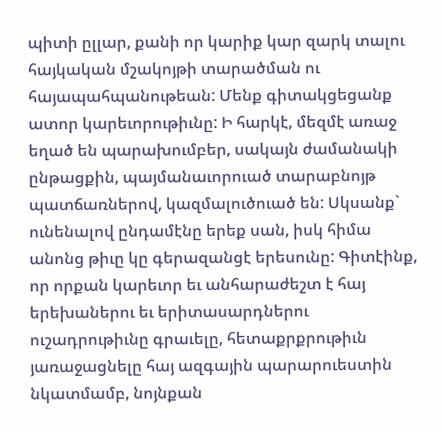պիտի ըլլար, քանի որ կարիք կար զարկ տալու հայկական մշակոյթի տարածման ու հայապահպանութեան: Մենք գիտակցեցանք ատոր կարեւորութիւնը: Ի հարկէ, մեզմէ առաջ եղած են պարախումբեր, սակայն ժամանակի ընթացքին, պայմանաւորուած տարաբնոյթ պատճառներով, կազմալուծուած են: Սկսանք` ունենալով ընդամէնը երեք սան, իսկ հիմա անոնց թիւը կը գերազանցէ երեսունը: Գիտէինք, որ որքան կարեւոր եւ անհարաժեշտ է հայ երեխաներու եւ երիտասարդներու ուշադրութիւնը գրաւելը, հետաքրքրութիւն յառաջացնելը հայ ազգային պարարուեստին նկատմամբ, նոյնքան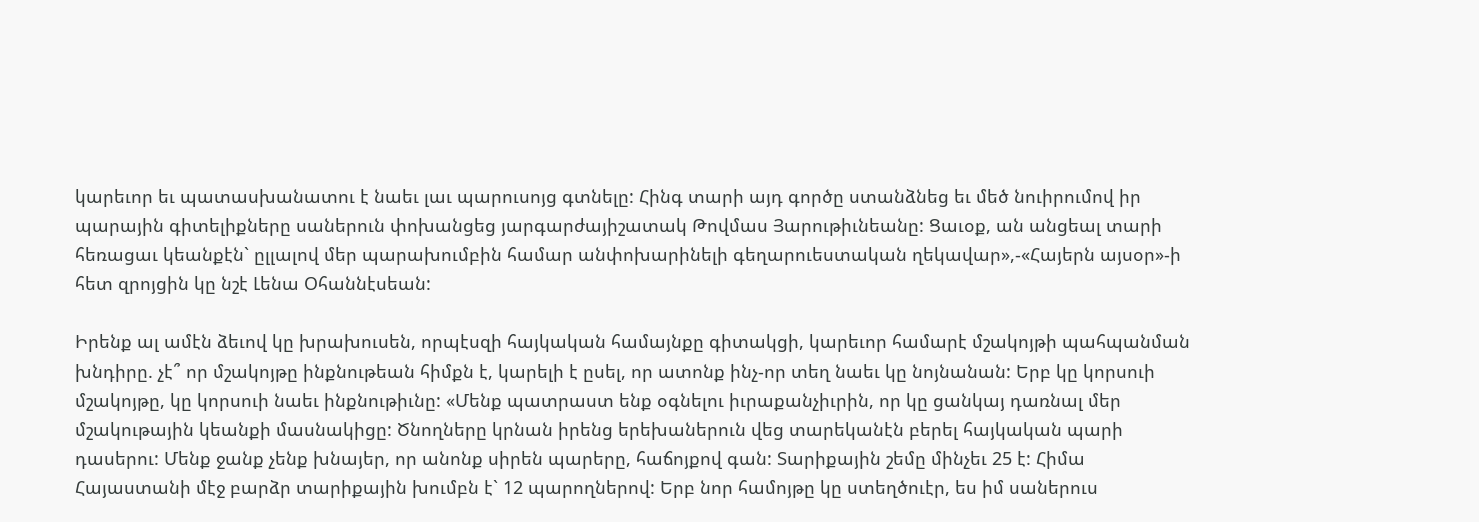կարեւոր եւ պատասխանատու է նաեւ լաւ պարուսոյց գտնելը: Հինգ տարի այդ գործը ստանձնեց եւ մեծ նուիրումով իր պարային գիտելիքները սաներուն փոխանցեց յարգարժայիշատակ Թովմաս Յարութիւնեանը: Ցաւօք, ան անցեալ տարի հեռացաւ կեանքէն` ըլլալով մեր պարախումբին համար անփոխարինելի գեղարուեստական ղեկավար»,-«Հայերն այսօր»-ի հետ զրոյցին կը նշէ Լենա Օհաննէսեան:

Իրենք ալ ամէն ձեւով կը խրախուսեն, որպէսզի հայկական համայնքը գիտակցի, կարեւոր համարէ մշակոյթի պահպանման խնդիրը. չէ՞ որ մշակոյթը ինքնութեան հիմքն է, կարելի է ըսել, որ ատոնք ինչ-որ տեղ նաեւ կը նոյնանան: Երբ կը կորսուի մշակոյթը, կը կորսուի նաեւ ինքնութիւնը: «Մենք պատրաստ ենք օգնելու իւրաքանչիւրին, որ կը ցանկայ դառնալ մեր մշակութային կեանքի մասնակիցը: Ծնողները կրնան իրենց երեխաներուն վեց տարեկանէն բերել հայկական պարի դասերու: Մենք ջանք չենք խնայեր, որ անոնք սիրեն պարերը, հաճոյքով գան: Տարիքային շեմը մինչեւ 25 է: Հիմա Հայաստանի մէջ բարձր տարիքային խումբն է` 12 պարողներով: Երբ նոր համոյթը կը ստեղծուէր, ես իմ սաներուս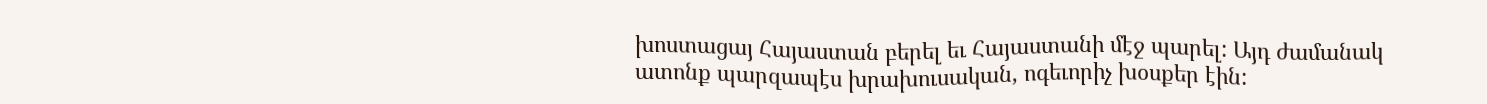խոստացայ Հայաստան բերել եւ Հայաստանի մէջ պարել: Այդ ժամանակ ատոնք պարզապէս խրախուսական, ոգեւորիչ խօսքեր էին: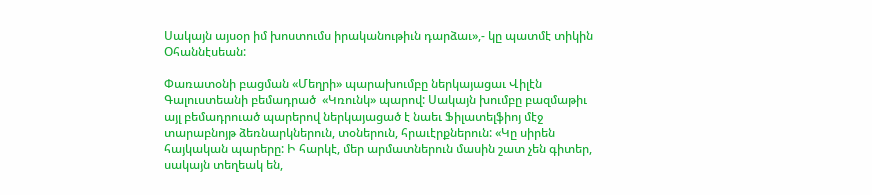Սակայն այսօր իմ խոստումս իրականութիւն դարձաւ»,- կը պատմէ տիկին Օհաննէսեան:

Փառատօնի բացման «Մեղրի» պարախումբը ներկայացաւ Վիլէն Գալուստեանի բեմադրած  «Կռունկ» պարով: Սակայն խումբը բազմաթիւ այլ բեմադրուած պարերով ներկայացած է նաեւ Ֆիլատելֆիոյ մէջ տարաբնոյթ ձեռնարկներուն, տօներուն, հրաւէրքներուն: «Կը սիրեն հայկական պարերը: Ի հարկէ, մեր արմատներուն մասին շատ չեն գիտեր, սակայն տեղեակ են,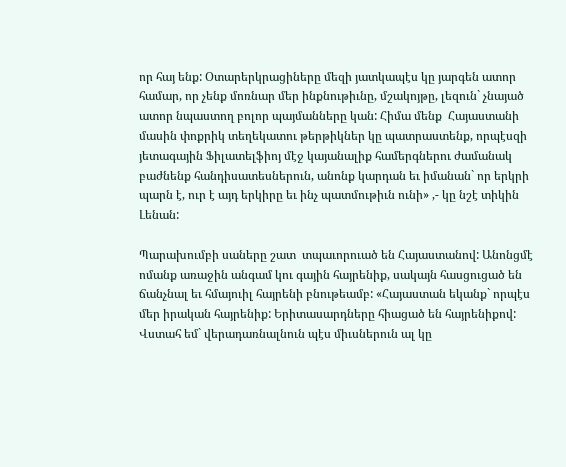որ հայ ենք: Օտարերկրացիները մեզի յատկապէս կը յարգեն ատոր համար, որ չենք մոռնար մեր ինքնութիւնը, մշակոյթը, լեզուն` չնայած ատոր նպաստող բոլոր պայմանները կան: Հիմա մենք  Հայաստանի մասին փոքրիկ տեղեկատու թերթիկներ կը պատրաստենք, որպէսզի յետագային Ֆիլատելֆիոյ մէջ կայանալիք համերգներու ժամանակ բաժնենք հանդիսատեսներուն, անոնք կարդան եւ իմանան` որ երկրի պարն է, ուր է այդ երկիրը եւ ինչ պատմութիւն ունի» ,- կը նշէ տիկին Լենան:

Պարախումբի սաները շատ  տպաւորուած են Հայաստանով: Անոնցմէ ոմանք առաջին անգամ կու գային հայրենիք, սակայն հասցուցած են ճանչնալ եւ հմայուիլ հայրենի բնութեամբ: «Հայաստան եկանք` որպէս մեր իրական հայրենիք: Երիտասարդները հիացած են հայրենիքով: Վստահ եմ` վերադառնալնուն պէս միւսներուն ալ կը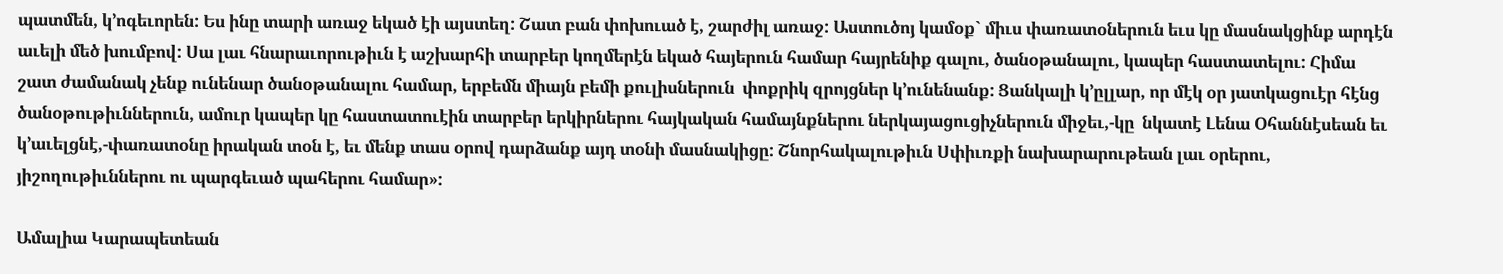պատմեն, կ’ոգեւորեն: Ես ինը տարի առաջ եկած էի այստեղ: Շատ բան փոխուած է, շարժիլ առաջ: Աստուծոյ կամօք` միւս փառատօներուն եւս կը մասնակցինք արդէն աւելի մեծ խումբով: Սա լաւ հնարաւորութիւն է աշխարհի տարբեր կողմերէն եկած հայերուն համար հայրենիք գալու, ծանօթանալու, կապեր հաստատելու: Հիմա շատ ժամանակ չենք ունենար ծանօթանալու համար, երբեմն միայն բեմի քուլիսներուն  փոքրիկ զրոյցներ կ’ունենանք: Ցանկալի կ’ըլլար, որ մէկ օր յատկացուէր հէնց ծանօթութիւններուն, ամուր կապեր կը հաստատուէին տարբեր երկիրներու հայկական համայնքներու ներկայացուցիչներուն միջեւ,-կը  նկատէ Լենա Օհաննէսեան եւ կ’աւելցնէ,-փառատօնը իրական տօն է, եւ մենք տաս օրով դարձանք այդ տօնի մասնակիցը: Շնորհակալութիւն Սփիւռքի նախարարութեան լաւ օրերու, յիշողութիւններու ու պարգեւած պահերու համար»:

Ամալիա Կարապետեան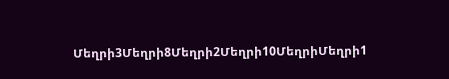Մեղրի3Մեղրի8Մեղրի2Մեղրի10ՄեղրիՄեղրի1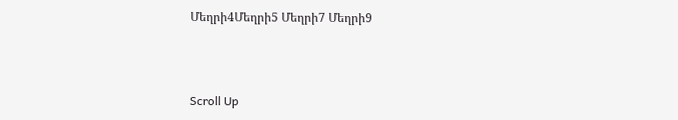Մեղրի4Մեղրի5 Մեղրի7 Մեղրի9



Scroll Up